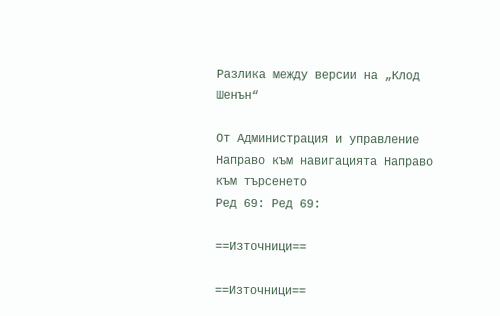Разлика между версии на „Клод Шенън“

От Администрация и управление
Направо към навигацията Направо към търсенето
Ред 69: Ред 69:

==Източници==

==Източници==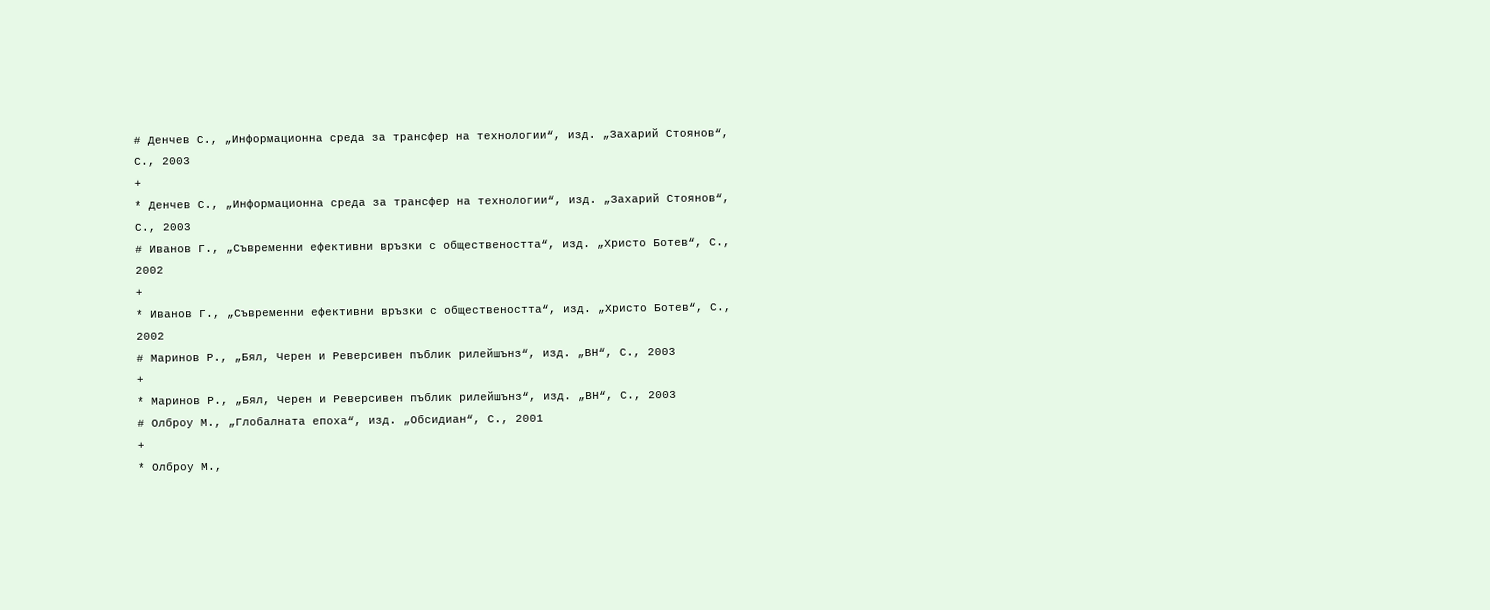# Денчев С., „Информационна среда за трансфер на технологии“, изд. „Захарий Стоянов“, С., 2003
+
* Денчев С., „Информационна среда за трансфер на технологии“, изд. „Захарий Стоянов“, С., 2003
# Иванов Г., „Съвременни ефективни връзки с обществеността“, изд. „Христо Ботев“, С., 2002
+
* Иванов Г., „Съвременни ефективни връзки с обществеността“, изд. „Христо Ботев“, С., 2002
# Маринов Р., „Бял, Черен и Реверсивен пъблик рилейшънз“, изд. „ВН“, С., 2003
+
* Маринов Р., „Бял, Черен и Реверсивен пъблик рилейшънз“, изд. „ВН“, С., 2003
# Олброу М., „Глобалната епоха“, изд. „Обсидиан“, С., 2001
+
* Олброу М.,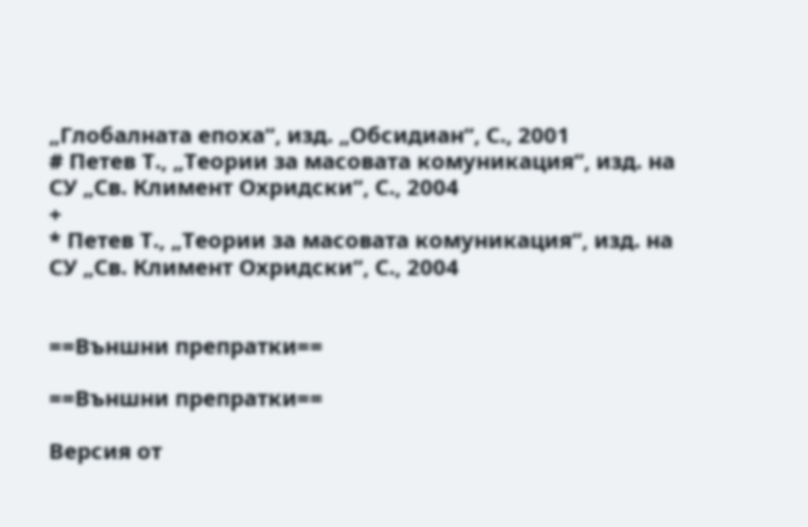„Глобалната епоха“, изд. „Обсидиан“, С., 2001
# Петев Т., „Теории за масовата комуникация“, изд. на СУ „Св. Климент Охридски“, С., 2004
+
* Петев Т., „Теории за масовата комуникация“, изд. на СУ „Св. Климент Охридски“, С., 2004


==Външни препратки==

==Външни препратки==

Версия от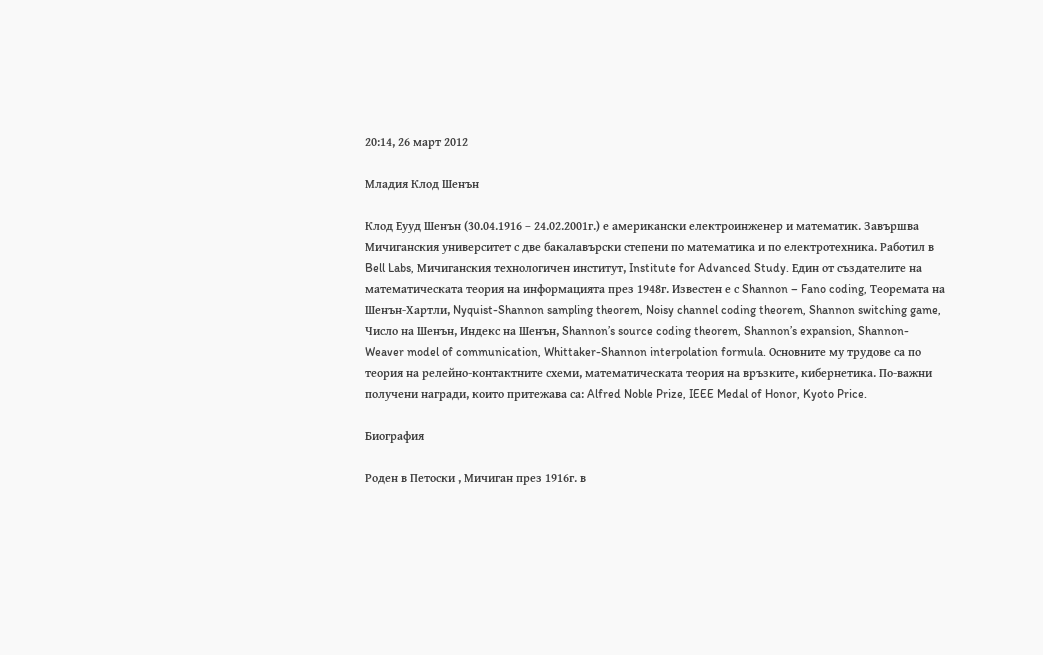20:14, 26 март 2012

Младия Клод Шенън

Клод Еууд Шенън (30.04.1916 – 24.02.2001г.) е американски електроинженер и математик. Завършва Мичиганския университет с две бакалавърски степени по математика и по електротехника. Работил в Bell Labs, Мичиганския технологичен институт, Institute for Advanced Study. Един от създателите на математическата теория на информацията през 1948г. Известен е с Shannon – Fano coding, Теоремата на Шенън-Хартли, Nyquist-Shannon sampling theorem, Noisy channel coding theorem, Shannon switching game, Число на Шенън, Индекс на Шенън, Shannon’s source coding theorem, Shannon’s expansion, Shannon-Weaver model of communication, Whittaker-Shannon interpolation formula. Основните му трудове са по теория на релейно-контактните схеми, математическата теория на връзките, кибернетика. По-важни получени награди, които притежава са: Alfred Noble Prize, IEEE Medal of Honor, Kyoto Price.

Биография

Роден в Петоски , Мичиган през 1916г. в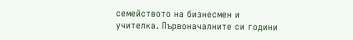семейството на бизнесмен и учителка. Първоначалните си години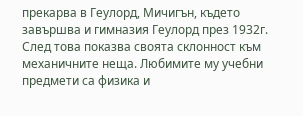прекарва в Геулорд, Мичигън, където завършва и гимназия Геулорд през 1932г. След това показва своята склонност към механичните неща. Любимите му учебни предмети са физика и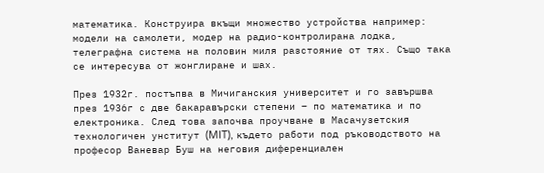математика. Конструира вкъщи множество устройства например: модели на самолети, модер на радио-контролирана лодка, телеграфна система на половин миля разстояние от тях. Също така се интересува от жонглиране и шах.

През 1932г. постъпва в Мичиганския университет и го завършва през 1936г с две бакаравърски степени – по математика и по електроника. След това започва проучване в Масачузетския технологичен унститут (MIT), където работи под ръководството на професор Ваневар Буш на неговия диференциален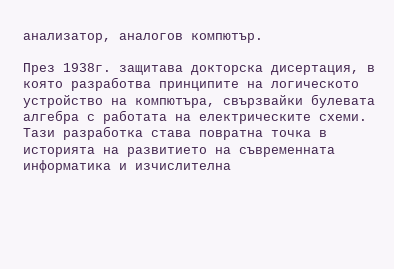анализатор, аналогов компютър.

През 1938г. защитава докторска дисертация, в която разработва принципите на логическото устройство на компютъра, свързвайки булевата алгебра с работата на електрическите схеми. Тази разработка става повратна точка в историята на развитието на съвременната информатика и изчислителна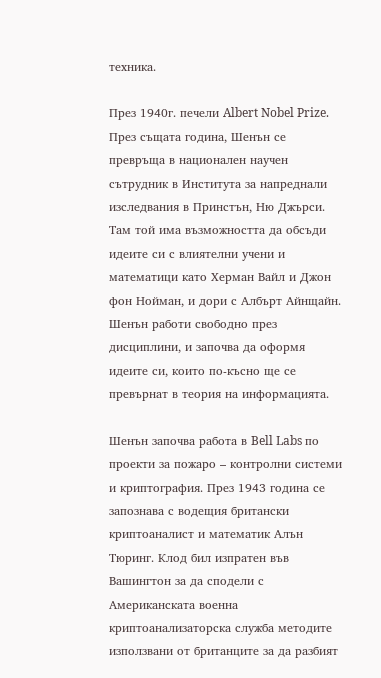техника.

През 1940г. печели Albert Nobel Prize. През същата година, Шенън се превръща в национален научен сътрудник в Института за напреднали изследвания в Принстън, Ню Джърси. Там той има възможността да обсъди идеите си с влиятелни учени и математици като Херман Вайл и Джон фон Нойман, и дори с Албърт Айнщайн. Шенън работи свободно през дисциплини, и започва да оформя идеите си, които по-късно ще се превърнат в теория на информацията.

Шенън започва работа в Bell Labs по проекти за пожаро – контролни системи и криптография. През 1943 година се запознава с водещия британски криптоаналист и математик Алън Тюринг. Клод бил изпратен във Вашингтон за да сподели с Американската военна криптоанализаторска служба методите използвани от британците за да разбият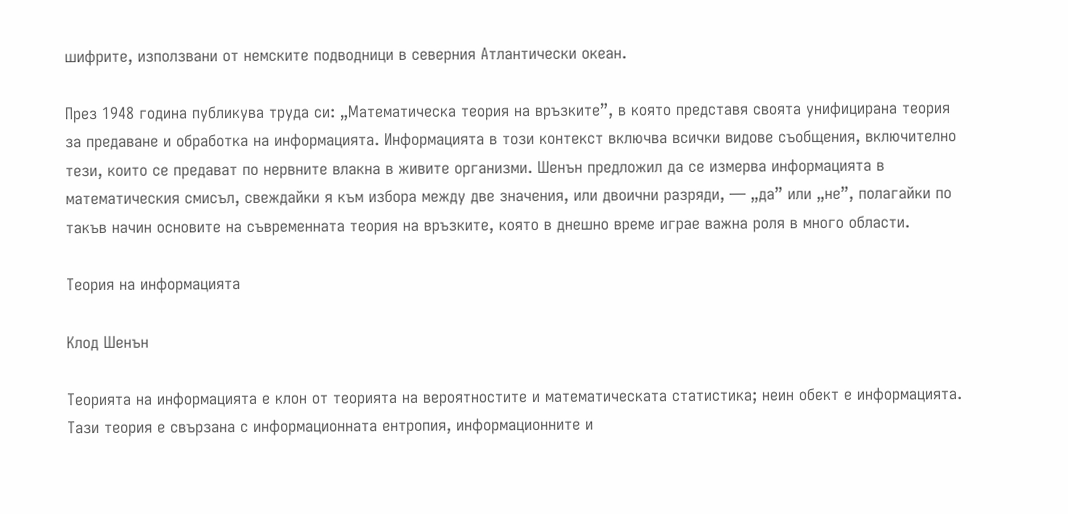шифрите, използвани от немските подводници в северния Атлантически океан.

През 1948 година публикува труда си: „Математическа теория на връзките”, в която представя своята унифицирана теория за предаване и обработка на информацията. Информацията в този контекст включва всички видове съобщения, включително тези, които се предават по нервните влакна в живите организми. Шенън предложил да се измерва информацията в математическия смисъл, свеждайки я към избора между две значения, или двоични разряди, — „да” или „не”, полагайки по такъв начин основите на съвременната теория на връзките, която в днешно време играе важна роля в много области.

Теория на информацията

Клод Шенън

Теорията на информацията е клон от теорията на вероятностите и математическата статистика; неин обект е информацията. Тази теория е свързана с информационната ентропия, информационните и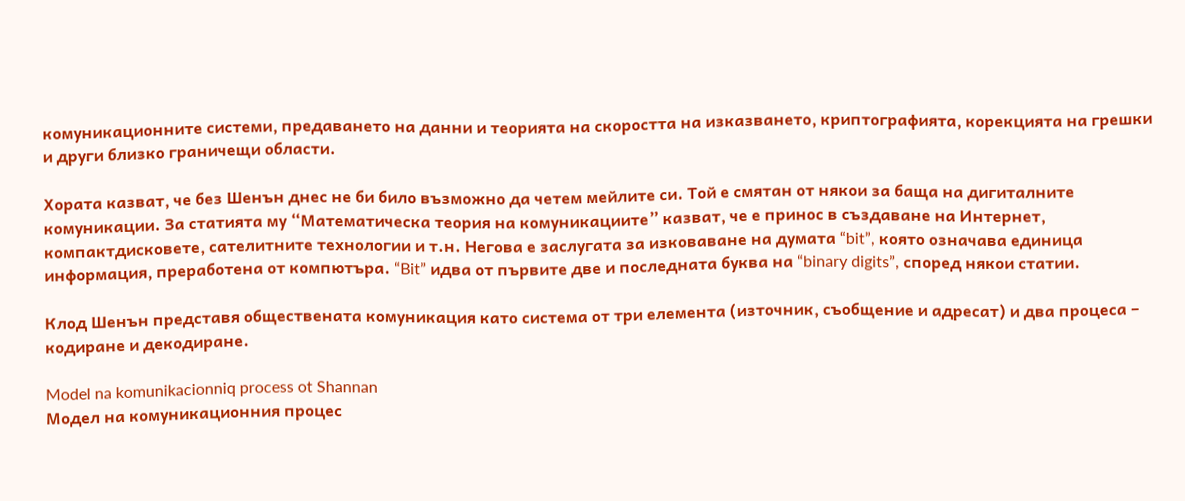комуникационните системи, предаването на данни и теорията на скоростта на изказването, криптографията, корекцията на грешки и други близко граничещи области.

Хората казват, че без Шенън днес не би било възможно да четем мейлите си. Той е смятан от някои за баща на дигиталните комуникации. За статията му “Математическа теория на комуникациите” казват, че е принос в създаване на Интернет, компактдисковете, сателитните технологии и т.н. Негова е заслугата за изковаване на думата “bit”, която означава единица информация, преработена от компютъра. “Bit” идва от първите две и последната буква на “binary digits”, според някои статии.

Клод Шенън представя обществената комуникация като система от три елемента (източник, съобщение и адресат) и два процеса – кодиране и декодиране.

Model na komunikacionniq process ot Shannan
Модел на комуникационния процес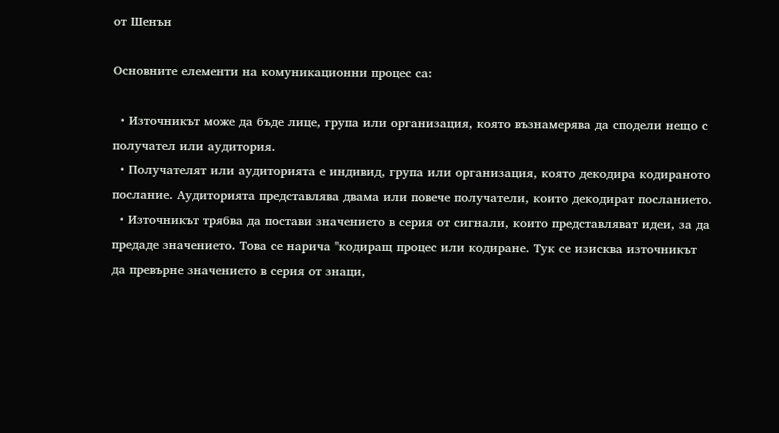от Шенън

Основните елементи на комуникационни процес са:

  • Източникът може да бъде лице, група или организация, която възнамерява да сподели нещо с получател или аудитория.
  • Получателят или аудиторията е индивид, група или организация, която декодира кодираното послание. Аудиторията представлява двама или повече получатели, които декодират посланието.
  • Източникът трябва да постави значението в серия от сигнали, които представляват идеи, за да предаде значението. Това се нарича ''кодиращ процес или кодиране. Тук се изисква източникът да превърне значението в серия от знаци,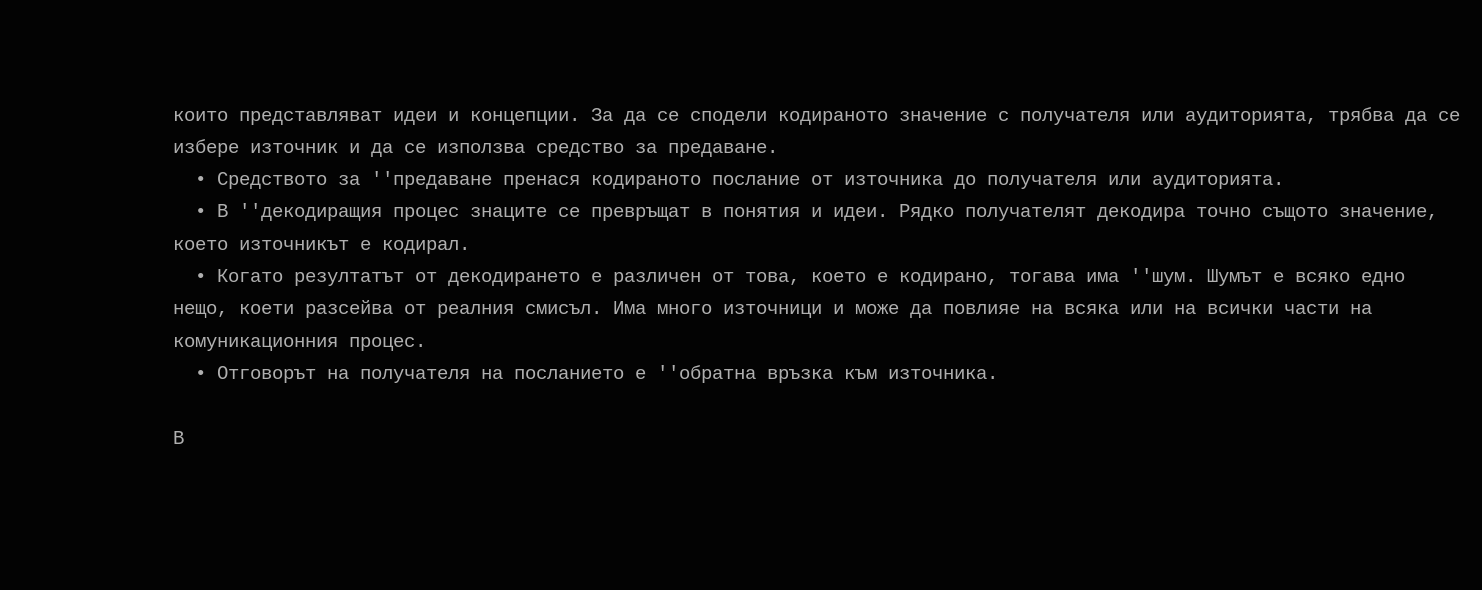които представляват идеи и концепции. За да се сподели кодираното значение с получателя или аудиторията, трябва да се избере източник и да се използва средство за предаване.
  • Средството за ''предаване пренася кодираното послание от източника до получателя или аудиторията.
  • В ''декодиращия процес знаците се превръщат в понятия и идеи. Рядко получателят декодира точно същото значение, което източникът е кодирал.
  • Когато резултатът от декодирането е различен от това, което е кодирано, тогава има ''шум. Шумът е всяко едно нещо, коети разсейва от реалния смисъл. Има много източници и може да повлияе на всяка или на всички части на комуникационния процес.
  • Отговорът на получателя на посланието е ''обратна връзка към източника.

В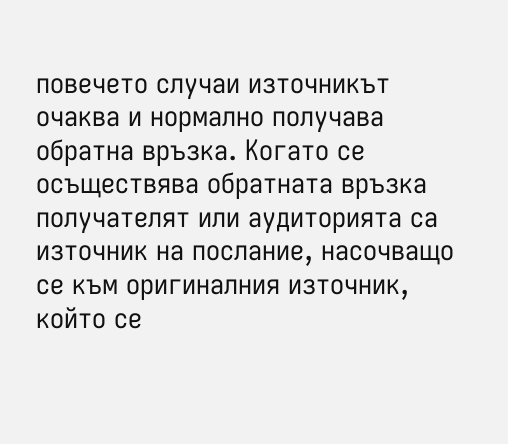повечето случаи източникът очаква и нормално получава обратна връзка. Когато се осъществява обратната връзка получателят или аудиторията са източник на послание, насочващо се към оригиналния източник, който се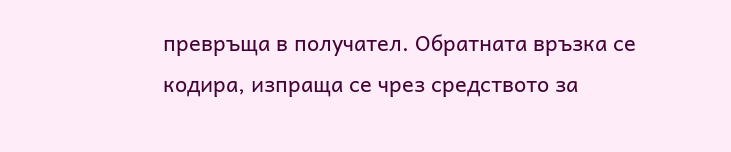превръща в получател. Обратната връзка се кодира, изпраща се чрез средството за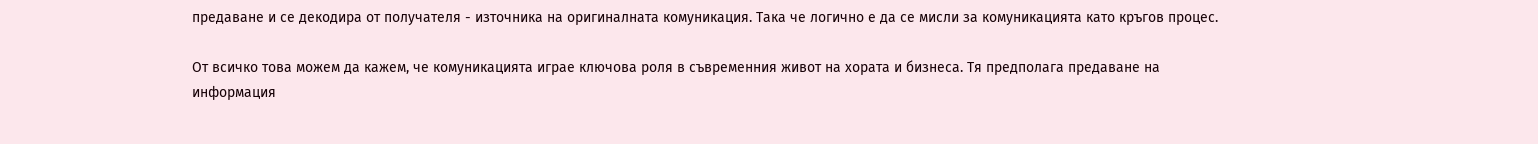предаване и се декодира от получателя - източника на оригиналната комуникация. Така че логично е да се мисли за комуникацията като кръгов процес.

От всичко това можем да кажем, че комуникацията играе ключова роля в съвременния живот на хората и бизнеса. Тя предполага предаване на информация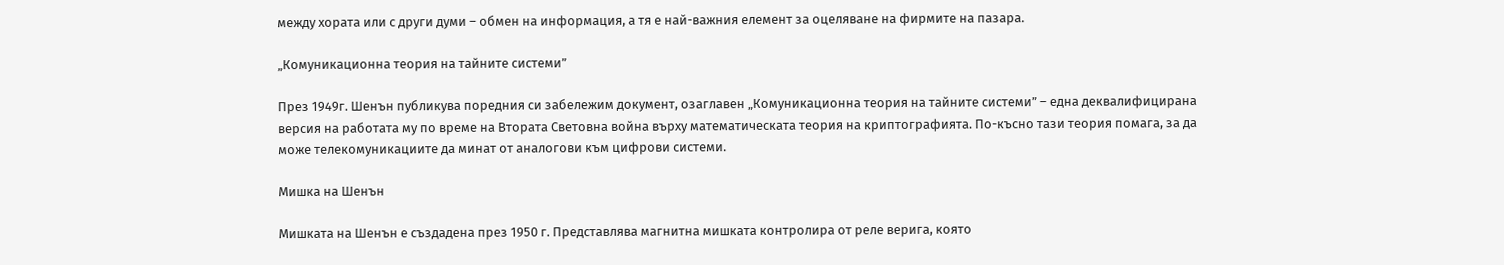между хората или с други думи – обмен на информация, а тя е най-важния елемент за оцеляване на фирмите на пазара.

„Комуникационна теория на тайните системи”

През 1949г. Шенън публикува поредния си забележим документ, озаглавен „Комуникационна теория на тайните системи” – една деквалифицирана версия на работата му по време на Втората Световна война върху математическата теория на криптографията. По-късно тази теория помага, за да може телекомуникациите да минат от аналогови към цифрови системи.

Мишка на Шенън

Мишката на Шенън е създадена през 1950 г. Представлява магнитна мишката контролира от реле верига, която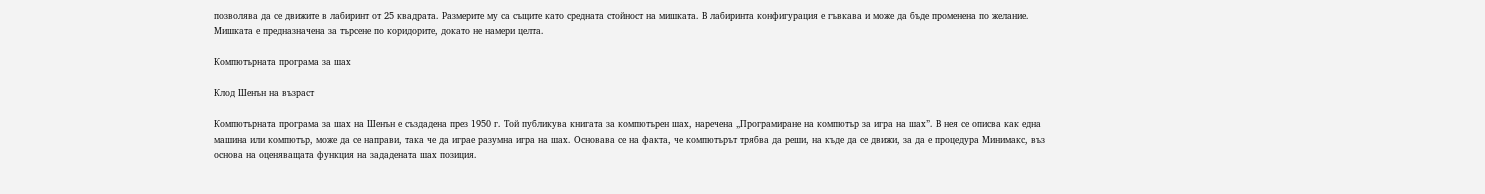позволява да се движите в лабиринт от 25 квадрата. Размерите му са същите като средната стойност на мишката. В лабиринта конфигурация е гъвкава и може да бъде променена по желание. Мишката е предназначена за търсене по коридорите, докато не намери целта.

Компютърната програма за шах

Клод Шенън на възраст

Компютърната програма за шах на Шенън е създадена през 1950 г. Той публикува книгата за компютърен шах, наречена „Програмиране на компютър за игра на шах”. В нея се описва как една машина или компютър, може да се направи, така че да играе разумна игра на шах. Основава се на факта, че компютърът трябва да реши, на къде да се движи, за да е процедура Минимакс, въз основа на оценяващата функция на зададената шах позиция.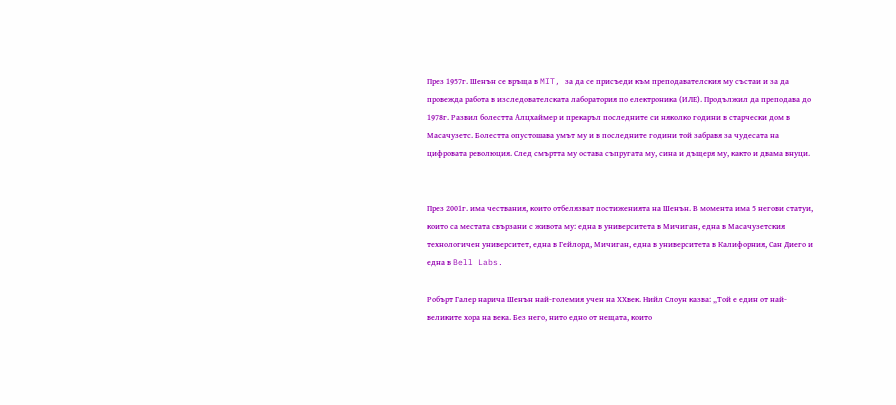През 1957г. Шенън се връща в MIT, за да се присъеди към преподавателския му състаи и за да провежда работа в изследователската лаборатория по електроника (ИЛЕ). Продължил да преподава до 1978г. Развил болестта Алцхаймер и прекаръл последните си няколко години в старчески дом в Масачузетс. Болестта опустошава умът му и в последните години той забравя за чудесата на цифровата революция. След смъртта му остава съпругата му, сина и дъщеря му, както и двама внуци.


През 2001г. има чествания, които отбелязват постиженията на Шенън. В момента има 5 негови статуи, които са местата свързани с живота му: една в университета в Мичиган, една в Масачузетския технологичен университет, една в Гейлорд, Мичиган, една в университета в Калифорния, Сан Диего и една в Bell Labs.

Робърт Галер нарича Шенън най-големия учен на ХХвек. Нийл Слоун казва: „Той е един от най-великите хора на века. Без него, нито едно от нещата, които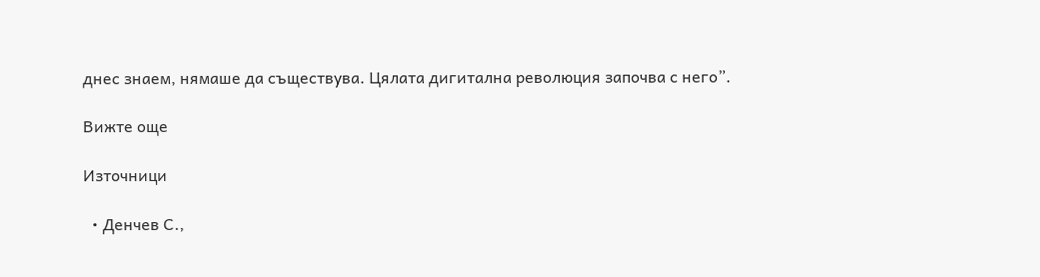днес знаем, нямаше да съществува. Цялата дигитална революция започва с него”.

Вижте още

Източници

  • Денчев С.,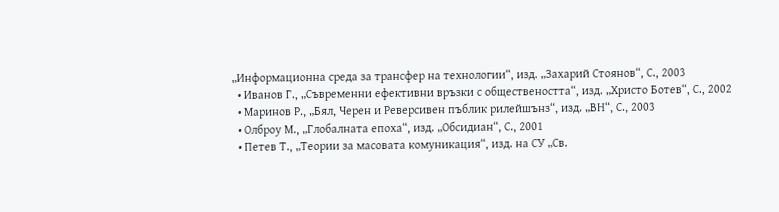„Информационна среда за трансфер на технологии“, изд. „Захарий Стоянов“, С., 2003
  • Иванов Г., „Съвременни ефективни връзки с обществеността“, изд. „Христо Ботев“, С., 2002
  • Маринов Р., „Бял, Черен и Реверсивен пъблик рилейшънз“, изд. „ВН“, С., 2003
  • Олброу М., „Глобалната епоха“, изд. „Обсидиан“, С., 2001
  • Петев Т., „Теории за масовата комуникация“, изд. на СУ „Св.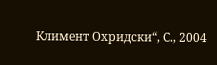Климент Охридски“, С., 2004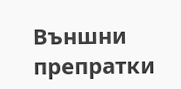Външни препратки